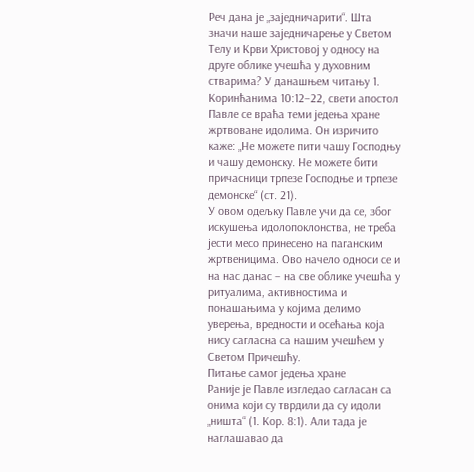Реч дана је „заједничарити“. Шта значи наше заједничарење у Светом Телу и Крви Христовој у односу на друге облике учешћа у духовним стварима? У данашњем читању 1. Коринћанима 10:12–22, свети апостол Павле се враћа теми једења хране жртвоване идолима. Он изричито каже: „Не можете пити чашу Господњу и чашу демонску. Не можете бити причасници трпезе Господње и трпезе демонске“ (ст. 21).
У овом одељку Павле учи да се, због искушења идолопоклонства, не треба јести месо принесено на паганским жртвеницима. Ово начело односи се и на нас данас – на све облике учешћа у ритуалима, активностима и понашањима у којима делимо уверења, вредности и осећања која нису сагласна са нашим учешћем у Светом Причешћу.
Питање самог једења хране
Раније је Павле изгледао сагласан са онима који су тврдили да су идоли „ништа“ (1. Кор. 8:1). Али тада је наглашавао да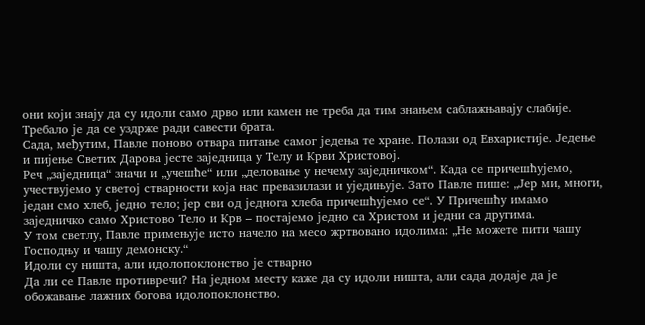они који знају да су идоли само дрво или камен не треба да тим знањем саблажњавају слабије. Требало је да се уздрже ради савести брата.
Сада, међутим, Павле поново отвара питање самог једења те хране. Полази од Евхаристије. Једење и пијење Светих Дарова јесте заједница у Телу и Крви Христовој.
Реч „заједница“ значи и „учешће“ или „деловање у нечему заједничком“. Када се причешћујемо, учествујемо у светој стварности која нас превазилази и уједињује. Зато Павле пише: „Јер ми, многи, један смо хлеб, једно тело; јер сви од једнога хлеба причешћујемо се“. У Причешћу имамо заједничко само Христово Тело и Крв – постајемо једно са Христом и једни са другима.
У том светлу, Павле примењује исто начело на месо жртвовано идолима: „Не можете пити чашу Господњу и чашу демонску.“
Идоли су ништа, али идолопоклонство је стварно
Да ли се Павле противречи? На једном месту каже да су идоли ништа, али сада додаје да је обожавање лажних богова идолопоклонство.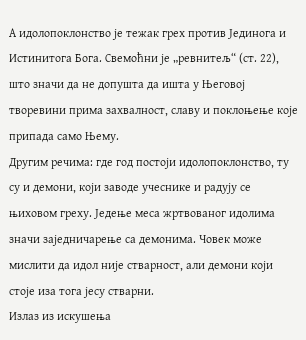А идолопоклонство је тежак грех против Јединога и Истинитога Бога. Свемоћни је „ревнитељ“ (ст. 22), што значи да не допушта да ишта у Његовој творевини прима захвалност, славу и поклоњење које припада само Њему.
Другим речима: где год постоји идолопоклонство, ту су и демони, који заводе учеснике и радују се њиховом греху. Једење меса жртвованог идолима значи заједничарење са демонима. Човек може мислити да идол није стварност, али демони који стоје иза тога јесу стварни.
Излаз из искушења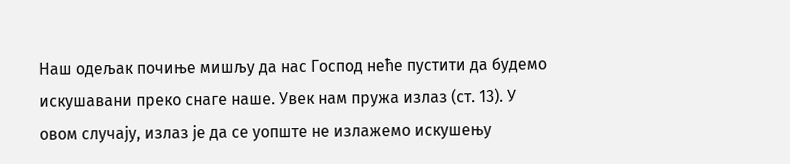Наш одељак почиње мишљу да нас Господ неће пустити да будемо искушавани преко снаге наше. Увек нам пружа излаз (ст. 13). У овом случају, излаз је да се уопште не излажемо искушењу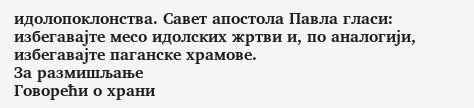идолопоклонства. Савет апостола Павла гласи: избегавајте месо идолских жртви и, по аналогији, избегавајте паганске храмове.
За размишљање
Говорећи о храни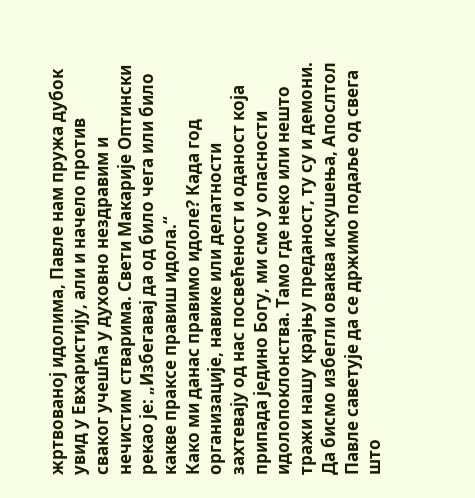жртвованој идолима, Павле нам пружа дубок увид у Евхаристију, али и начело против сваког учешћа у духовно нездравим и нечистим стварима. Свети Макарије Оптински рекао је: „Избегавај да од било чега или било какве праксе правиш идола.“
Како ми данас правимо идоле? Када год организације, навике или делатности захтевају од нас посвећеност и оданост која припада једино Богу, ми смо у опасности идолопоклонства. Тамо где неко или нешто тражи нашу крајњу преданост, ту су и демони.
Да бисмо избегли оваква искушења, Апослтол Павле саветује да се држимо подаље од свега што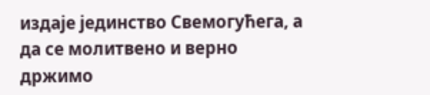издаје јединство Свемогућега, а да се молитвено и верно држимо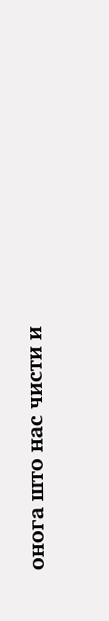онога што нас чисти и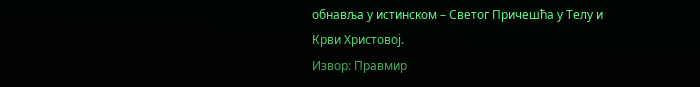обнавља у истинском – Светог Причешћа у Телу и Крви Христовој.
Извор: Правмир